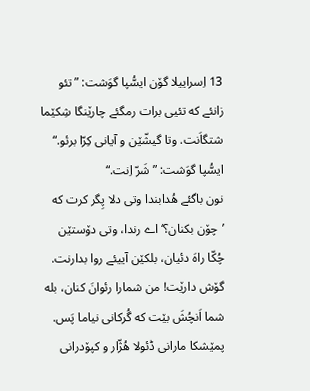13 اِسراییلا گۆن ایسُّپا گوَشت: ”تئو زانئے که تئیی برات رمگئے چارێنگا شِکێما شتگاَنت. وتا گیشّێن و آیانی کِرّا برئو.“ ایسُّپا گوَشت: ”شَرّ اِنت.“
نون باگئے هُدابندا وتی دلا پِگر کرت که ’چۆن بکنان؟‘ اے رندا، وتی دۆستێن چُکّا راهَ دئیان، بلکێن آییئے روا بدارنت.
گۆش دارێت! من شمارا رئوانَ کنان، بله شما اَنچُشَ بێت که گُرکانی نیاما پَس. پمێشکا مارانی ڈئولا هُژّار و کپۆدرانی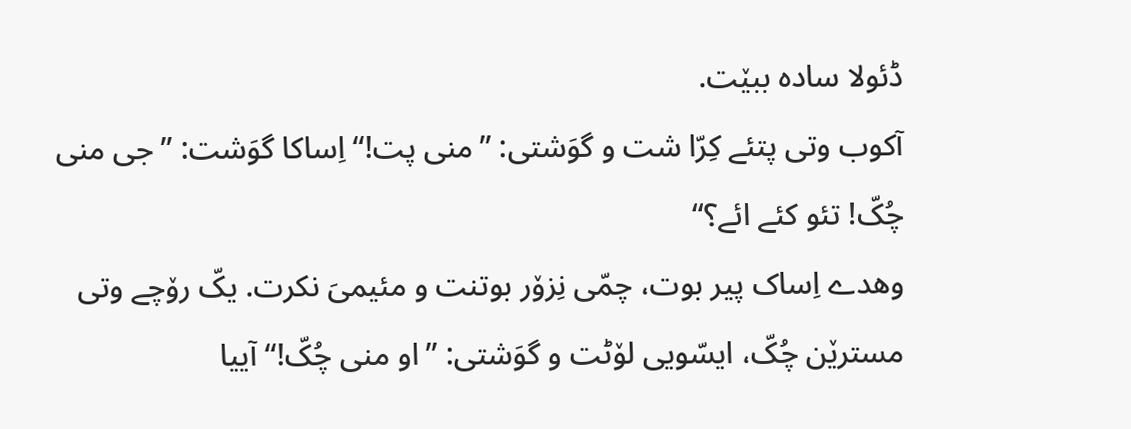ڈئولا ساده ببێت.
آکوب وتی پتئے کِرّا شت و گوَشتی: ”منی پت!“ اِساکا گوَشت: ”جی منی چُکّ! تئو کئے ائے؟“
وهدے اِساک پیر بوت، چمّی نِزۆر بوتنت و مئیمیَ نکرت. یکّ رۆچے وتی مسترێن چُکّ، ایسّویی لۆٹت و گوَشتی: ”او منی چُکّ!“ آییا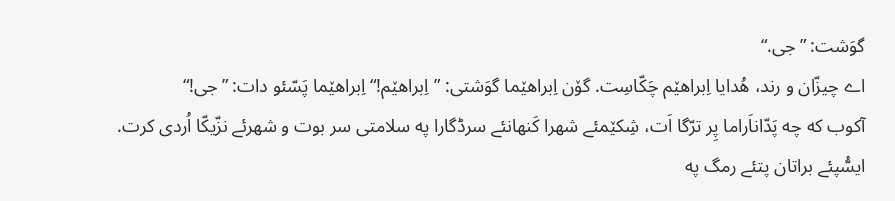گوَشت: ”جی.“
اے چیزّان و رند، هُدایا اِبراهێم چَکّاسِت. گۆن اِبراهێما گوَشتی: ”اِبراهێم!“ اِبراهێما پَسّئو دات: ”جی!“
آکوب که چه پَدّاناَراما پِر ترّگا اَت، شِکێمئے شهرا کَنهانئے سرڈگارا په سلامتی سر بوت و شهرئے نزّیکّا اُردی کرت.
ایسُّپئے براتان پتئے رمگ په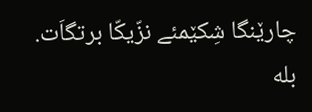چارێنگا شِکێمئے نزّیکّا برتگاَت.
بله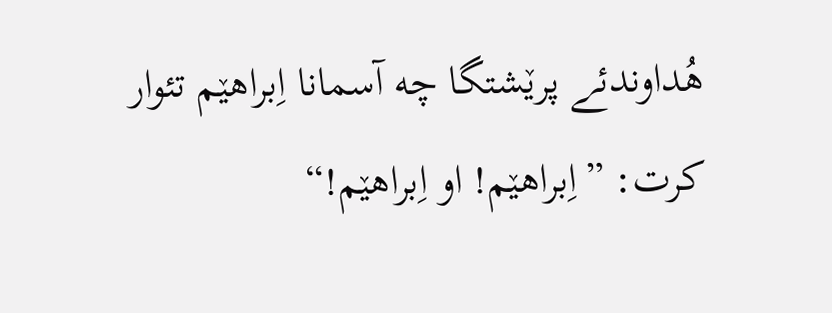هُداوندئے پرێشتگا چه آسمانا اِبراهێم تئوار کرت: ”اِبراهێم! او اِبراهێم!“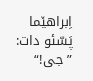اِبراهێما پَسّئو دات: ”جی!“